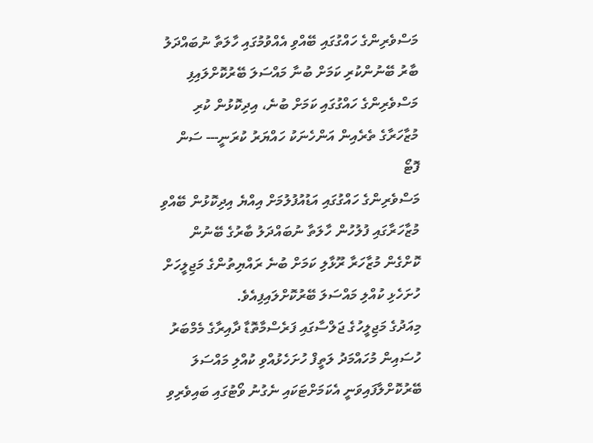މަސްވެރިންގެ ހައްގުގައި ބޭއްވި އެއްވުމުގައި ހާލަތާ ނުބައްދަލު ބާރު ބޭނުންކުރި ކަމަށް ބުނާ މައްސަލަ ބޭރުކޮށްލައިފި
މަސްވެރިންގެ ހައްގުގައި ކަމަށް ބުނެ، އިދިކޮޅުން ކުރި މުޒާހަރާގެ ތެރެއިން އަންހެނަކު ހައްޔަރު ކުރަނީ--- ސަން ފޮޓޯ
މަސްވެރިންގެ ހައްގުގައި އަޑުއުފުލުމަށް އިއްޔެ އިދިކޮޅުން ބޭއްވި މުޒާހަރާގައި ފުލުހުން ހާލަތާ ނުބައްދަލު ބާރުގެ ބޭނުން ކޮށްގެން މުޒާހަރާ ރޫޅާލި ކަމަށް ބުނެ ރައްޔިތުންގެ މަޖިލީހަށް ހުށަހެޅި ކުއްލި މައްސަލަ ބޭރުކޮށްލައިފިއެވެ.
މިއަދުގެ މަޖިލީހުގެ ޖަލްސާގައި ފަރެސްމާތޮޑާ ދާއިރާގެ މެމްބަރު ހުސައިން މުހައްމަދު ލަތީފް ހުށަހެޅުއްވި ކުއްލި މައްސަލަ ބޭރުކޮށްލާފައިވަނީ އެކަމަށްޓަކައި ނެގުނު ވޯޓުގައި ބައިވެރިވި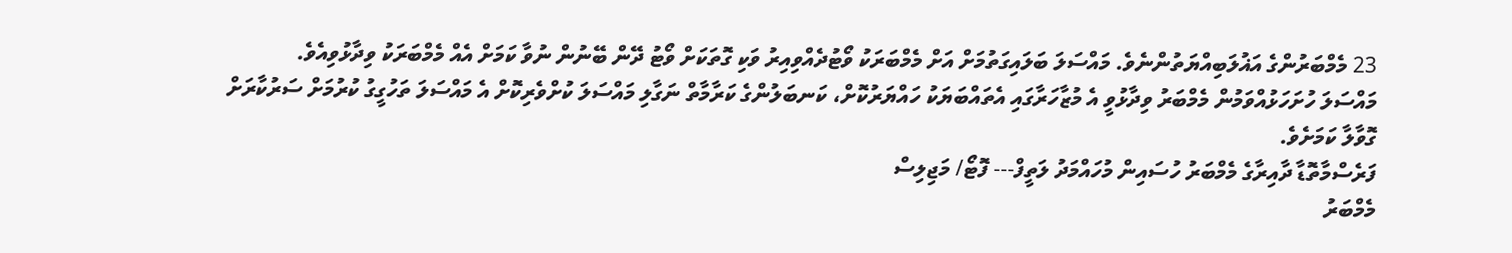23 މެމްބަރުންގެ އަޣުލަބިއްޔަތުންނެވެ. މައްސަލަ ބަލައިގަތުމަށް އަށް މެމްބަރަކު ވޯޓުދެއްވިއިރު ވަކި ގޮތަކަށް ވޯޓު ދޭން ބޭނުން ނުވާ ކަމަށް އެއް މެމްބަރަކު ވިދާޅުވިއެވެ.
މައްސަލަ ހުށަހަޅުއްވަމުން މެމްބަރު ވިދާޅުވީ އެ މުޒާހަރާގައި އެތައްބަޔަކު ހައްޔަރުކޮށް، ކަނބަލުންގެ ކަރާމާތް ނަގާލި މައްސަލަ ކުށްވެރިކޮށް އެ މައްސަލަ ތަހުގީގު ކުރުމަށް ސަރުކާރަށް ގޮވާލާ ކަމަށެވެ.
ފަރެސްމާތޮޑާ ދާއިރާގެ މެމްބަރު ހުސައިން މުހައްމަދު ލަތީފް--- ފޮޓޯ/ މަޖިލިސް
މެމްބަރު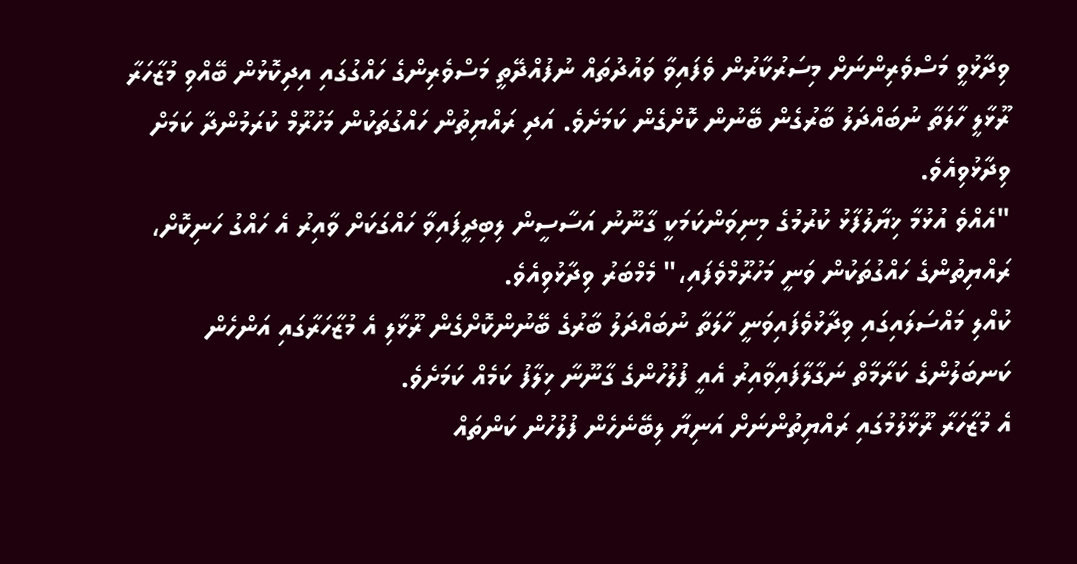ވިދާޅުވީ މަސްވެރިންނަށް މިސަރުކާރުން ވެފައިވާ ވައުދުތައް ނުފުއްދޭތީ މަސްވެރިންގެ ހައްގުގައި އިދިކޮޅުން ބޭއްވި މުޒާހަރާ ރޫޅާލީ ހާލަތާ ނުބައްދަލު ބާރުގެން ބޭނުން ކޮށްގެން ކަމަށެވެ. އަދި ރައްޔިތުން ހައްގުތަކުން މަހުރޫމް ކުރަމުންދާ ކަމަށް ވިދާޅުވިއެވެ.
"އެއްވެ އުޅުމާ ޚިޔާލުފާޅު ކުރުމުގެ މިނިވަންކަމަކީ ގާނޫނު އަސާސީން ލިބިދީފައިވާ ހައްގަކަށް ވާއިރު އެ ހައްގު ހަނިކޮށް، ރައްޔިތުންގެ ހައްގުތަކުން ވަނީ މަހުރޫމްވެފައި،" މެމްބަރު ވިދާޅުވިއެވެ.
ކުއްލި މައްސަލައިގައި ވިދާޅުވެފައިވަނީ ހާލަތާ ނުބައްދަލު ބާރުގެ ބޭނުންކޮށްގެން ރޫޅާލި އެ މުޒާހަރާގައި އަންހެން ކަނބަލުންގެ ކަރާމާތް ނަގާލާފައިވާއިރު އެއީ ފުލުހުންގެ ގާނޫނާ ޚިލާފު ކަމެއް ކަމަށެވެ.
އެ މުޒާހަރާ ރޫޅާލުމުގައި ރައްޔިތުންނަށް އަނިޔާ ލިބޭނެހެން ފުލުހުން ކަންތައް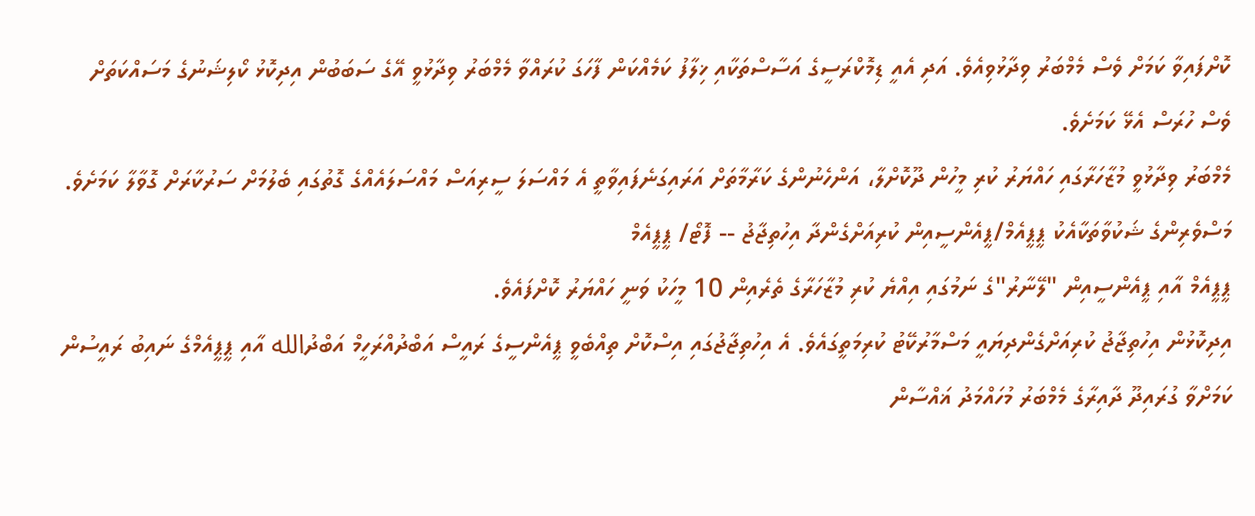ކޮށްފައިވާ ކަމަށް ވެސް މެމްބަރު ވިދާޅުވިއެވެ. އަދި އެއީ ޑިމޮކްރަސީގެ އަސާސްތަކާއި ޚިލާފު ކަމެއްކަން ފާހަގަ ކުރައްވާ މެމްބަރު ވިދާޅުވީ އޭގެ ސަބަބުން އިދިކޮޅު ކޯލިޝަނުގެ މަސައްކަތަށް ވެސް ހުރަސް އެޅޭ ކަމަށެވެ.
މެމްބަރު ވިދާޅުވީ މުޒާހަރާގައި ހައްޔަރު ކުރި މީހުން ދޫކޮށްލާ، އަންހެނުންގެ ކަރާމާތަށް އަރައިގަނެފައިވާތީ އެ މައްސަލަ ސީރިއަސް މައްސަލައެއްގެ ގޮތުގައި ބެލުމަށް ސަރުކާރަށް ގޮވާލާ ކަމަށެވެ.
މަސްވެރިންގެ ޝަކުވާތަކާއެކު ޕީޕީއެމް/ޕީއެންސީއިން ކުރިއަށްގެންދާ އިހުތިޖާޖު -- ފޮޓޯ/ ޕީޕީއެމް
ޕީޕީއެމް އާއި ޕީއެންސީއިން "ލޭނާރު"ގެ ނަމުގައި އިއްޔެ ކުރި މުޒާހަރާގެ ތެރެއިން 10 މީހަކު ވަނީ ހައްޔަރު ކޮށްފައެވެ.
އިދިކޮޅުން އިހުތިޖާޖު ކުރިއަށްގެންދިޔައީ މަސްމާރުކޭޓު ކުރިމަތީގައެވެ. އެ އިހުތިޖާޖުގައި އިސްކޮށް ތިއްބެވީ ޕީއެންސީގެ ރައީސް އަބްދުއްރަހީމް އަބްދުالله އާއި ޕީޕީއެމްގެ ނައިބު ރައީސުން ކަމަށްވާ ގުރައިދޫ ދާއިރާގެ މެމްބަރު މުހައްމަދު ޣައްސާން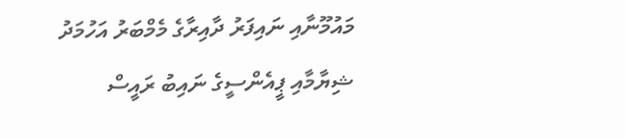މައުމޫނާއި ނައިފަރު ދާއިރާގެ މެމްބަރު އަހުމަދު ޝިޔާމާއި ޕީއެންސީގެ ނައިބު ރައީސް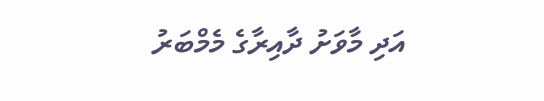އަދި މާވަށު ދާއިރާގެ މެމްބަރު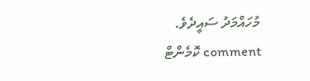މުހައްމަދު ސައީދެވެ.
comment ކޮމެންޓް